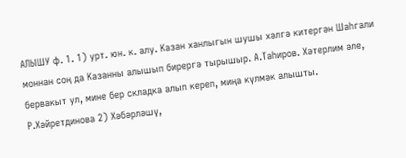АЛЫШУ ф. 1. 1) урт. юн. к. алу. Казан ханлыгын шушы хәлгә китергән Шаһгали моннан соң да Казанны алышып бирергә тырышыр. А.Таһиров. Хәтерлим әле, бервакыт ул, мине бер складка алып кереп, миңа күлмәк алышты. Р.Хәйретдинова 2) Хәбәрләшү,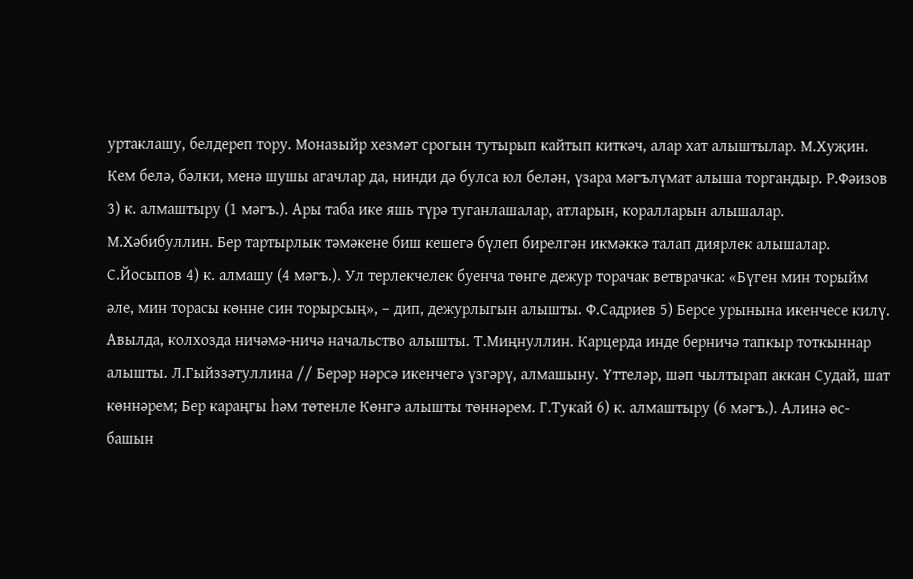уртаклашу, белдереп тору. Моназыйр хезмәт срогын тутырып кайтып киткәч, алар хат алыштылар. М.Хуҗин. Кем белә, бәлки, менә шушы агачлар да, нинди дә булса юл белән, үзара мәгълүмат алыша торгандыр. Р.Фәизов 3) к. алмаштыру (1 мәгъ.). Ары таба ике яшь түрә туганлашалар, атларын, коралларын алышалар. М.Хәбибуллин. Бер тартырлык тәмәкене биш кешегә бүлеп бирелгән икмәккә талап диярлек алышалар. С.Йосыпов 4) к. алмашу (4 мәгъ.). Ул терлекчелек буенча төнге дежур торачак ветврачка: «Бүген мин торыйм әле, мин торасы көнне син торырсың», – дип, дежурлыгын алышты. Ф.Садриев 5) Берсе урынына икенчесе килү. Авылда, колхозда ничәмә-ничә начальство алышты. Т.Миңнуллин. Карцерда инде берничә тапкыр тоткыннар алышты. Л.Гыйззәтуллина // Берәр нәрсә икенчегә үзгәрү, алмашыну. Үттеләр, шәп чылтырап аккан Судай, шат көннәрем; Бер караңгы һәм төтенле Көнгә алышты төннәрем. Г.Тукай 6) к. алмаштыру (6 мәгъ.). Алинә өс-башын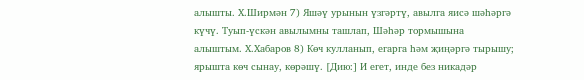алышты. Х.Ширмән 7) Яшәү урынын үзгәртү, авылга яисә шәһәргә күчү. Туып-үскән авылымны ташлап, Шәһәр тормышына алыштым. Х.Хабаров 8) Көч кулланып, егарга һәм җиңәргә тырышу; ярышта көч сынау, көрәшү. [Дию:] И егет, инде без никадәр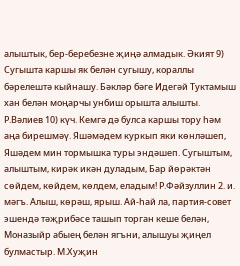алыштык, бер-беребезне җиңә алмадык. Әкият 9) Сугышта каршы як белән сугышу, кораллы бәрелештә кыйнашу. Бәкләр бәге Идегәй Туктамыш хан белән моңарчы унбиш орышта алышты. Р.Вәлиев 10) күч. Кемгә дә булса каршы тору һәм аңа бирешмәү. Яшәмәдем куркып яки көнләшеп, Яшәдем мин тормышка туры эндәшеп. Сугыштым, алыштым, кирәк икән дуладым, Бар йөрәктән сөйдем, көйдем, көлдем, еладым! Р.Фәйзуллин 2. и. мәгъ. Алыш, көрәш, ярыш. Ай-һай ла, партия-совет эшендә тәҗрибәсе ташып торган кеше белән, Моназыйр абыең белән ягъни, алышуы җиңел булмастыр. М.Хуҗин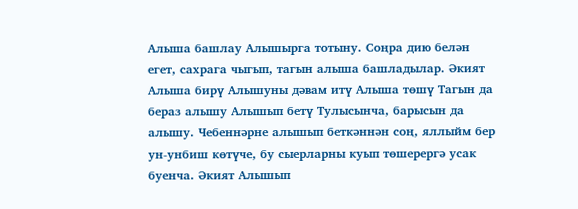Алыша башлау Алышырга тотыну. Соңра дию белән егет, сахрага чыгып, тагын алыша башладылар. Әкият Алыша бирү Алышуны дәвам итү Алыша төшү Тагын да бераз алышу Алышып бетү Тулысынча, барысын да алышу. Чебеннәрне алышып беткәннән соң, яллыйм бер ун-унбиш көтүче, бу сыерларны куып төшерергә усак буенча. Әкият Алышып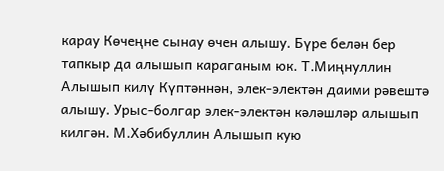карау Көчеңне сынау өчен алышу. Бүре белән бер тапкыр да алышып караганым юк. Т.Миңнуллин Алышып килү Күптәннән, элек-электән даими рәвештә алышу. Урыс-болгар элек-электән кәләшләр алышып килгән. М.Хәбибуллин Алышып кую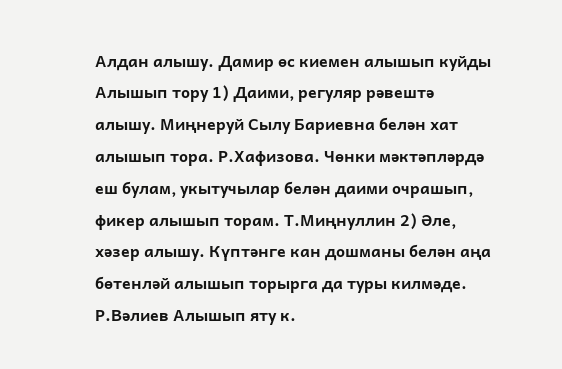Алдан алышу. Дамир өс киемен алышып куйды Алышып тору 1) Даими, регуляр рәвештә алышу. Миңнеруй Сылу Бариевна белән хат алышып тора. Р.Хафизова. Чөнки мәктәпләрдә еш булам, укытучылар белән даими очрашып, фикер алышып торам. Т.Миңнуллин 2) Әле, хәзер алышу. Күптәнге кан дошманы белән аңа бөтенләй алышып торырга да туры килмәде. Р.Вәлиев Алышып яту к.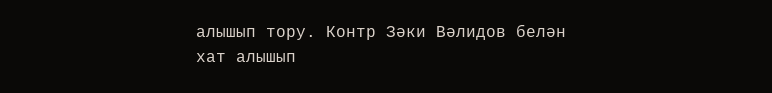алышып тору. Контр Зәки Вәлидов белән хат алышып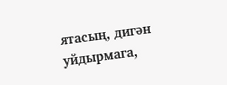ятасың, дигән уйдырмага,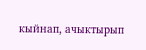кыйнап, ачыктырып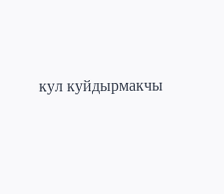кул куйдырмакчы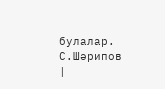булалар. С.Шәрипов |